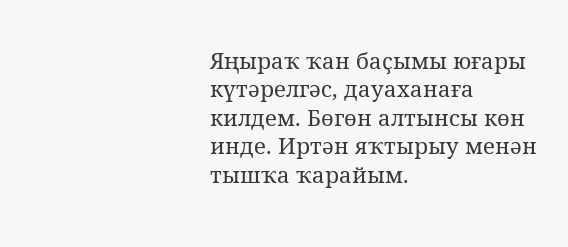Яңыраҡ ҡан баҫымы юғары күтәрелгәс, дауаханаға килдем. Бөгөн алтынсы көн инде. Иртән яҡтырыу менән тышҡа ҡарайым.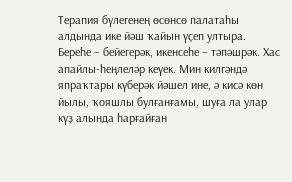Терапия бүлегенең өсөнсө палатаһы алдында ике йәш ҡайын үҫеп ултыра. Береһе – бейегерәк, икенсеһе – тәпәшрәк. Хас апайлы-һеңлеләр кеүек. Мин килгәндә япраҡтары күберәк йәшел ине, ә кисә көн йылы, ҡояшлы булғанғамы, шуға ла улар күҙ алында һарғайған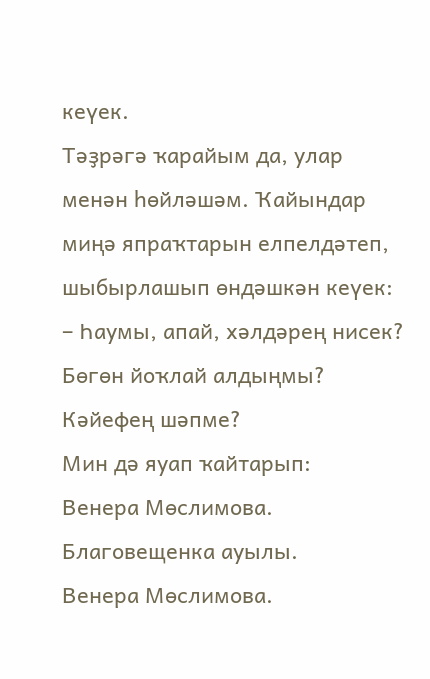кеүек.
Тәҙрәгә ҡарайым да, улар менән һөйләшәм. Ҡайындар миңә япраҡтарын елпелдәтеп, шыбырлашып өндәшкән кеүек:
– Һаумы, апай, хәлдәрең нисек? Бөгөн йоҡлай алдыңмы? Кәйефең шәпме?
Мин дә яуап ҡайтарып:
Венера Мөслимова.
Благовещенка ауылы.
Венера Мөслимова.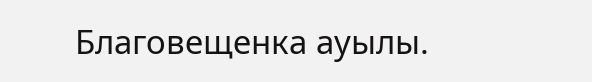Благовещенка ауылы.